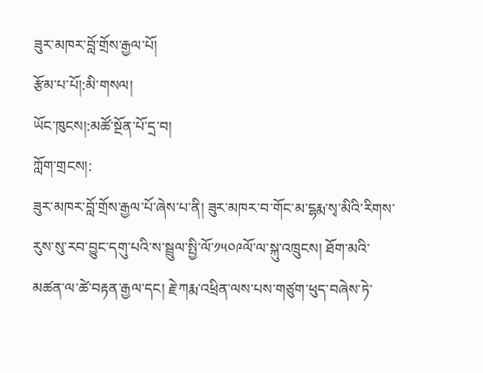ཟུར་མཁར་བློ་གྲོས་རྒྱལ་པོ།
རྩོམ་པ་པོ།:མི་གསལ།
ཡོང་ཁུངས།:མཚོ་སྔོན་པོ་དྲ་བ།
ཀློག་གྲངས།:
ཟུར་མཁར་བློ་གྲོས་རྒྱལ་པོ་ཞེས་པ་ནི། ཟུར་མཁར་བ་གོང་མ་ངྷརྨ་སྭ་མིའི་རིགས་རུས་སུ་རབ་བྱུང་དགུ་པའི་ས་སྦྲུལ་སྤྱི་ལོ་༡༥༠༩ལོ་ལ་སྐུ་འཁྲུངས། ཐོག་མའི་མཚན་ལ་ཚེ་བརྟན་རྒྱལ་དང། རྗེ་ཀརྨ་འཕྲིན་ལས་པས་གཙུག་ཕུད་བཞེས་ཏེ་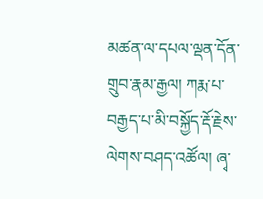མཚན་ལ་དཔལ་ལྡན་དོན་གྲུབ་རྣམ་རྒྱལ། ཀརྨ་པ་བརྒྱད་པ་མི་བསྐྱོད་རྡོ་རྗེས་ལེགས་བཤད་འཚོལ། ཞྭ་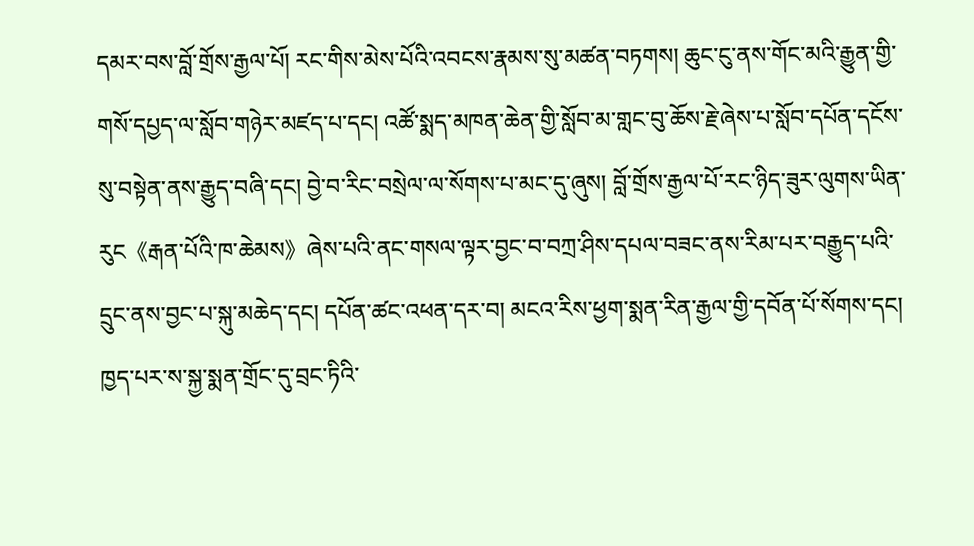དམར་བས་བློ་གྲོས་རྒྱལ་པོ། རང་གིས་མེས་པོའི་འབངས་རྣམས་སུ་མཚན་བཏགས། ཆུང་ངུ་ནས་གོང་མའི་རྒྱུན་གྱི་གསོ་དཔྱད་ལ་སློབ་གཉེར་མཛད་པ་དང། འཚོ་སྨད་མཁན་ཆེན་གྱི་སློབ་མ་གླང་བུ་ཆོས་རྗེ་ཞེས་པ་སློབ་དཔོན་དངོས་སུ་བསྟེན་ནས་རྒྱུད་བཞི་དང། བྱེ་བ་རིང་བསྲེལ་ལ་སོགས་པ་མང་དུ་ཞུས། བློ་གྲོས་རྒྱལ་པོ་རང་ཉིད་ཟུར་ལུགས་ཡིན་རུང《རྒན་པོའི་ཁ་ཆེམས》ཞེས་པའི་ནང་གསལ་ལྟར་བྱང་བ་བཀྲ་ཤིས་དཔལ་བཟང་ནས་རིམ་པར་བརྒྱུད་པའི་དྲུང་ནས་བྱང་པ་སྐུ་མཆེད་དང། དཔོན་ཚང་འཕན་དར་བ། མངའ་རིས་ཕྱག་སྨན་རིན་རྒྱལ་གྱི་དབོན་པོ་སོགས་དང། ཁྱད་པར་ས་སྐྱ་སྨན་གྲོང་དུ་བྲང་ཏིའི་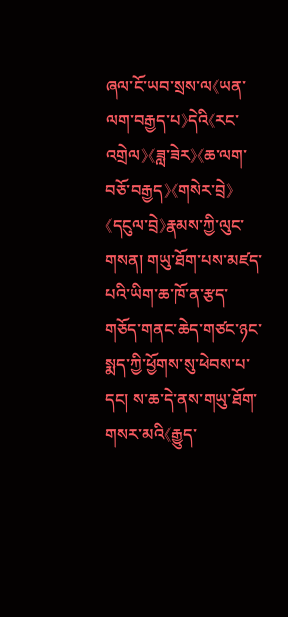ཞལ་ངོ་ཡབ་སྲས་ལ《ཡན་ལག་བརྒྱད་པ》དེའི《རང་འགྲེལ》《ཟླ་ཟེར》《ཆ་ལག་བཅོ་བརྒྱད》《གསེར་བྲེ》《དངུལ་བྲེ》རྣམས་ཀྱི་ལུང་གསན། གཡུ་ཐོག་པས་མཛད་པའི་ཡིག་ཆ་ཁོ་ན་རྩད་གཅོད་གནང་ཆེད་གཙང་ཉང་སྨད་ཀྱི་ཕྱོགས་སུ་ཕེབས་པ་དང། ས་ཆ་དེ་ནས་གཡུ་ཐོག་གསར་མའི《རྒྱུད་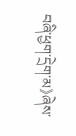བཞི་ཕྱག་དྲེག་མ》ཞེས་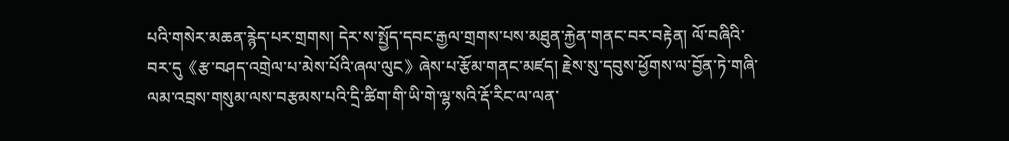པའི་གསེར་མཆན་རྙེད་པར་གྲགས། དེར་ས་སྤྱོད་དབང་རྒྱལ་གྲགས་པས་མཐུན་རྐྱེན་གནང་བར་བརྟེན། ལོ་བཞིའི་བར་དུ《རྩ་བཤད་འགྲེལ་པ་མེས་པོའི་ཞལ་ལུང》ཞེས་པ་རྩོམ་གནང་མཛད། རྗེས་སུ་དབུས་ཕྱོགས་ལ་བྱོན་ཏེ་གཞི་ལམ་འབྲས་གསུམ་ལས་བརྩམས་པའི་དྲི་ཚིག་གི་ཡི་གེ་ལྷ་སའི་རྡོ་རིང་ལ་ལན་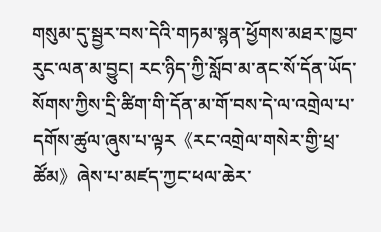གསུམ་དུ་སྦྱར་བས་དེའི་གཏམ་སྙན་ཕྱོགས་མཐར་ཁྱབ་རུང་ལན་མ་བྱུང། རང་ཉིད་ཀྱི་སློབ་མ་ནང་སོ་དོན་ཡོད་སོགས་ཀྱིས་དྲི་ཚིག་གི་དོན་མ་གོ་བས་དེ་ལ་འགྲེལ་པ་དགོས་ཚུལ་ཞུས་པ་ལྟར《རང་འགྲེལ་གསེར་གྱི་ཕྲ་ཚོམ》ཞེས་པ་མཛད་ཀྱང་ཕལ་ཆེར་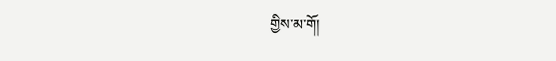གྱིས་མ་གོ།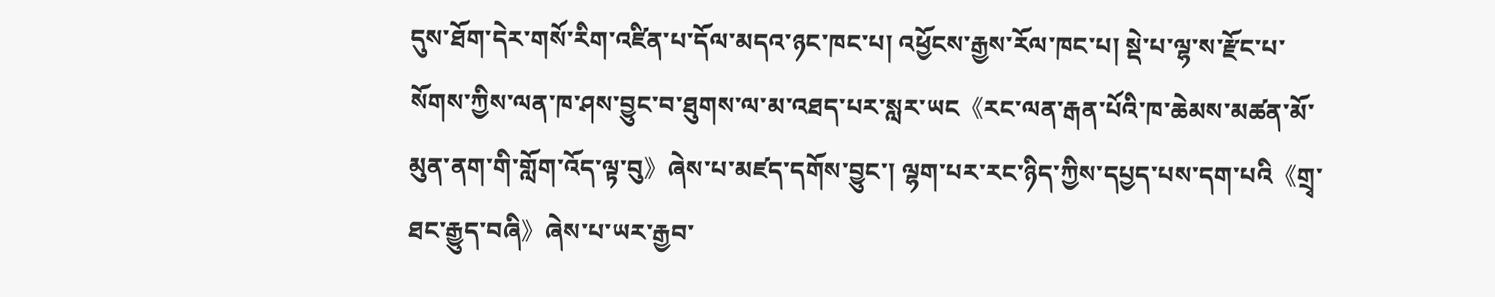དུས་ཐོག་དེར་གསོ་རིག་འཛིན་པ་དོལ་མདའ་ཉང་ཁང་པ། འཕྱོངས་རྒྱས་རོལ་ཁང་པ། སྡེ་པ་ལྷ་ས་རྫོང་པ་སོགས་ཀྱིས་ལན་ཁ་ཤས་བྱུང་བ་ཐུགས་ལ་མ་འཐད་པར་སླར་ཡང《རང་ལན་རྒན་པོའི་ཁ་ཆེམས་མཚན་མོ་མུན་ནག་གི་གློག་འོད་ལྟ་བུ》ཞེས་པ་མཛད་དགོས་བྱུང་། ལྷག་པར་རང་ཉིད་ཀྱིས་དཔྱད་པས་དག་པའི《གྲྭ་ཐང་རྒྱུད་བཞི》ཞེས་པ་ཡར་རྒྱབ་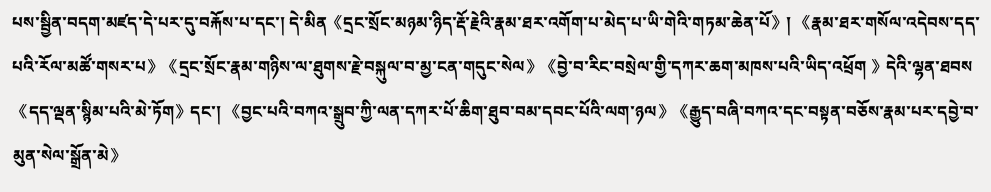པས་སྦྱིན་བདག་མཛད་དེ་པར་དུ་བརྐོས་པ་དང་། དེ་མིན《དྲང་སྲོང་མཉམ་ཉིད་རྡོ་རྗེའི་རྣམ་ཐར་འགོག་པ་མེད་པ་ཡི་གེའི་གཏམ་ཆེན་པོ》། 《རྣམ་ཐར་གསོལ་འདེབས་དད་པའི་རོལ་མཚོ་གསར་པ》《དྲང་སྲོང་རྣམ་གཉིས་ལ་ཐུགས་རྗེ་བསྐུལ་བ་མྱ་ངན་གདུང་སེལ》《བྱེ་བ་རིང་བསྲེལ་གྱི་དཀར་ཆག་མཁས་པའི་ཡིད་འཕྲོག 》དེའི་ལྷན་ཐབས《དད་ལྡན་སྙིམ་པའི་མེ་ཏོག》དང་། 《བྱང་པའི་བཀའ་སྒྲུབ་ཀྱི་ལན་དཀར་པོ་ཆིག་ཐུབ་བམ་དབང་པོའི་ལག་ཉལ》《རྒྱུད་བཞི་བཀའ་དང་བསྟན་བཅོས་རྣམ་པར་དབྱེ་བ་མུན་སེལ་སྒྲོན་མེ》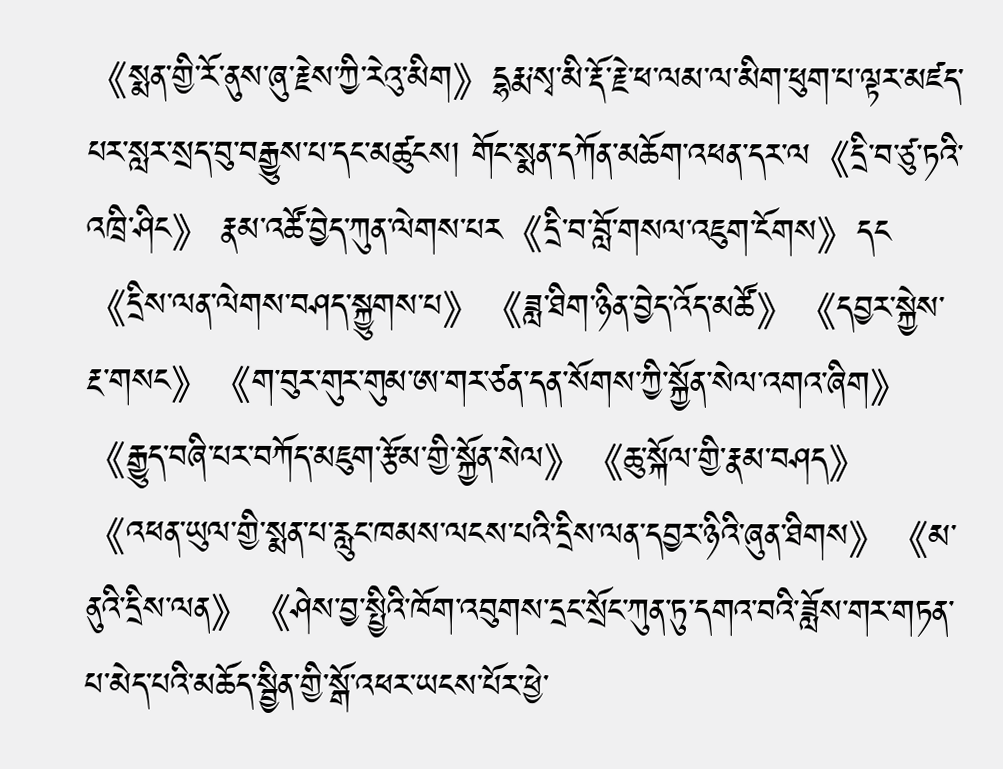《སྨན་གྱི་རོ་ནུས་ཞུ་རྗེས་ཀྱི་རེའུ་མིག》དྷརྨ་སྭ་མི་རྡོ་རྗེ་ཕ་ལམ་ལ་མིག་ཕུག་པ་ལྟར་མཛད་པར་སླར་སྲད་བུ་བརྒྱུས་པ་དང་མཚུངས། གོང་སྨན་དཀོན་མཆོག་འཕན་དར་ལ《དྲི་བ་ཙུ་ཏའི་འཁྲི་ཤིང》 རྣམ་འཚོ་བྱེད་ཀུན་ལེགས་པར《དྲི་བ་བློ་གསལ་འཇུག་ངོགས》དང《དྲིས་ལན་ལེགས་བཤད་སྐྱུགས་པ》《ཟླ་ཐིག་ཉིན་བྱེད་འོད་མཚོ》《དབྱར་སྐྱེས་རྔ་གསང》《ག་བུར་གུར་གུམ་ཨ་གར་ཙན་དན་སོགས་ཀྱི་སྐྱོན་སེལ་འགའ་ཞིག》《རྒྱུད་བཞི་པར་བཀོད་མཇུག་རྩོམ་གྱི་སྐྱོན་སེལ》《ཆུ་སྐོལ་གྱི་རྣམ་བཤད》《འཕན་ཡུལ་གྱི་སྨན་པ་རླུང་ཁམས་ལངས་པའི་དྲིས་ལན་དབྱར་ཉིའི་ཞུན་ཐིགས》《མ་ནུའི་དྲིས་ལན》《ཤེས་བྱ་སྤྱིའི་ཁོག་འབུགས་དྲང་སྲོང་ཀུན་ཏུ་དགའ་བའི་ཟློས་གར་གཏན་པ་མེད་པའི་མཆོད་སྦྱིན་གྱི་སྒོ་འཕར་ཡངས་པོར་ཕྱེ་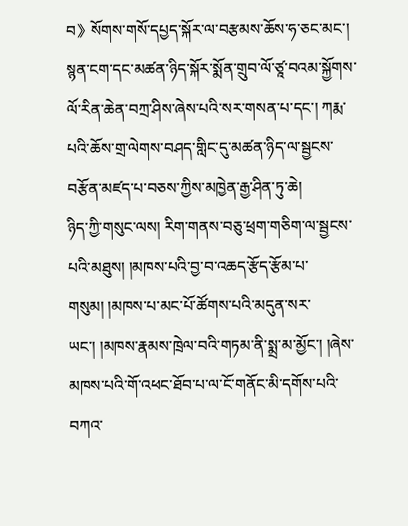བ》སོགས་གསོ་དཔྱད་སྐོར་ལ་བརྩམས་ཆོས་ཧ་ཅང་མང་། སྙན་ངག་དང་མཚན་ཉིད་སྐོར་སྨོན་གྲུབ་ལོ་ཙཱ་བའམ་སྐྱོགས་ལོ་རིན་ཆེན་བཀྲ་ཤིས་ཞེས་པའི་སར་གསན་པ་དང་། ཀརྨ་པའི་ཆོས་གྲ་ལེགས་བཤད་གླིང་དུ་མཚན་ཉིད་ལ་སྦྱངས་བརྩོན་མཛད་པ་བཅས་ཀྱིས་མཁྱེན་རྒྱ་ཤིན་ཏུ་ཆེ།
ཉིད་ཀྱི་གསུང་ལས། རིག་གནས་བཅུ་ཕྲག་གཅིག་ལ་སྦྱངས་པའི་མཐུས། །མཁས་པའི་བྱ་བ་འཆད་རྩོད་རྩོམ་པ་གསུམ། །མཁས་པ་མང་པོ་ཚོགས་པའི་མདུན་སར་ཡང་། །མཁས་རྣམས་ཁྲེལ་བའི་གཏམ་ནི་སྨྲ་མ་མྱོང་། །ཞེས་མཁས་པའི་གོ་འཕང་ཐོབ་པ་ལ་ངོ་གནོང་མི་དགོས་པའི་བཀའ་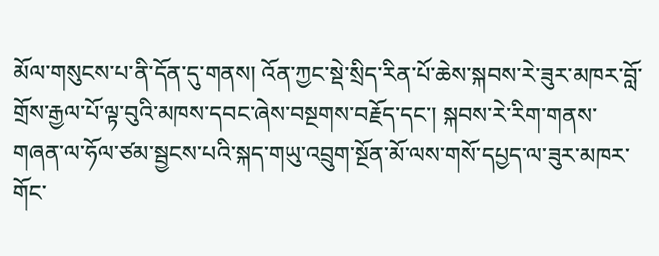མོལ་གསུངས་པ་ནི་དོན་དུ་གནས། འོན་ཀྱང་སྡེ་སྲིད་རིན་པོ་ཆེས་སྐབས་རེ་ཟུར་མཁར་བློ་གྲོས་རྒྱལ་པོ་ལྟ་བུའི་མཁས་དབང་ཞེས་བསྔགས་བརྗོད་དང་། སྐབས་རེ་རིག་གནས་གཞན་ལ་ཧོལ་ཙམ་སྦྱངས་པའི་སྐད་གཡུ་འབྲུག་སྔོན་མོ་ལས་གསོ་དཔྱད་ལ་ཟུར་མཁར་གོང་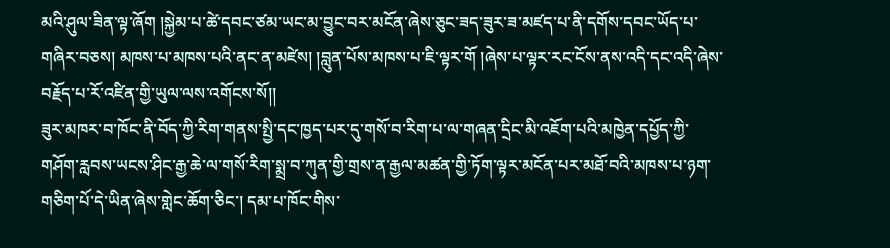མའི་ཤུལ་ཟིན་ལྟ་ཞོག །སྐྱེམ་པ་ཚེ་དབང་ཙམ་ཡང་མ་བྱུང་བར་མངོན་ཞེས་ཅུང་ཟད་ཟུར་ཟ་མཛད་པ་ནི་དགོས་དབང་ཡོད་པ་གཞིར་བཅས། མཁས་པ་མཁས་པའི་ནང་ན་མཛེས། །བླུན་པོས་མཁས་པ་ཇི་ལྟར་གོ །ཞེས་པ་ལྟར་རང་ངོས་ནས་འདི་དང་འདི་ཞེས་བརྗོད་པ་རོ་འཛིན་གྱི་ཡུལ་ལས་འགོངས་སོ།།
ཟུར་མཁར་བ་ཁོང་ནི་བོད་ཀྱི་རིག་གནས་སྤྱི་དང་ཁྱད་པར་དུ་གསོ་བ་རིག་པ་ལ་གཞན་དྲིང་མི་འཇོག་པའི་མཁྱེན་དཔྱོད་ཀྱི་གཤོག་རླབས་ཡངས་ཤིང་རྒྱ་ཆེ་ལ་གསོ་རིག་སྨྲ་བ་ཀུན་གྱི་གྲས་ན་རྒྱལ་མཚན་གྱི་ཏོག་ལྟར་མངོན་པར་མཐོ་བའི་མཁས་པ་ཉག་གཅིག་པོ་དེ་ཡིན་ཞེས་གླེང་ཆོག་ཅིང་། དམ་པ་ཁོང་གིས་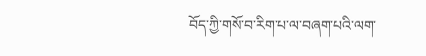བོད་ཀྱི་གསོ་བ་རིག་པ་ལ་བཞག་པའི་ལག་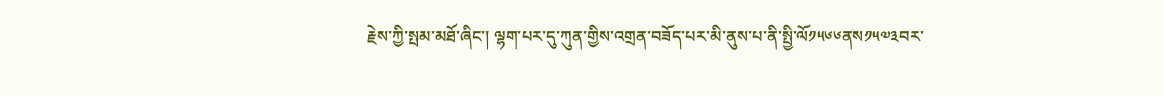རྗེས་ཀྱི་སྤམ་མཐོ་ཞིང་། ལྷག་པར་དུ་ཀུན་གྱིས་འགྲན་བཟོད་པར་མི་ནུས་པ་ནི་སྤྱི་ལོ༡༥༦༦ནས༡༥༧༣བར་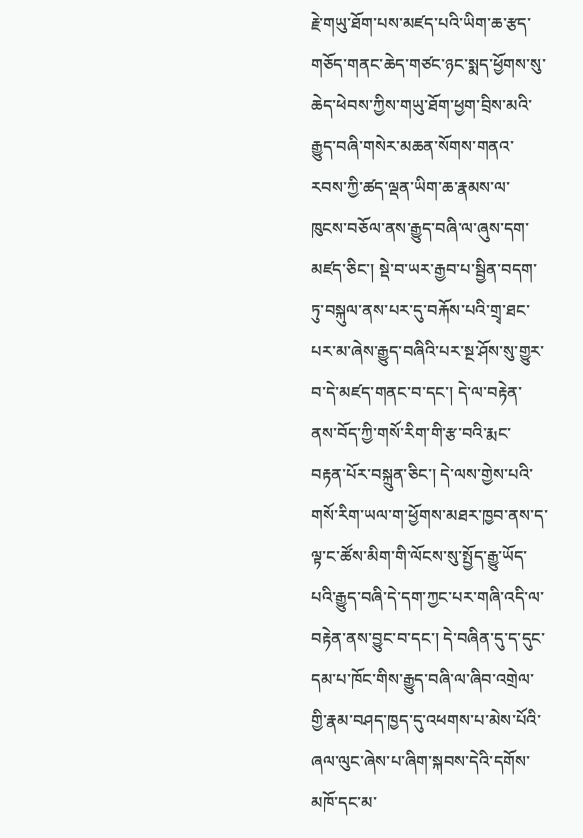རྗེ་གཡུ་ཐོག་པས་མཛད་པའི་ཡིག་ཆ་རྩད་གཅོད་གནང་ཆེད་གཙང་ཉང་སྨད་ཕྱོགས་སུ་ཆེད་ཕེབས་ཀྱིས་གཡུ་ཐོག་ཕྱག་བྲིས་མའི་རྒྱུད་བཞི་གསེར་མཆན་སོགས་གནའ་རབས་ཀྱི་ཚད་ལྡན་ཡིག་ཆ་རྣམས་ལ་ཁུངས་བཅོལ་ནས་རྒྱུད་བཞི་ལ་ཞུས་དག་མཛད་ཅིང་། སྡེ་བ་ཡར་རྒྱབ་པ་སྦྱིན་བདག་ཏུ་བསྐུལ་ནས་པར་དུ་བརྐོས་པའི་གྲྭ་ཐང་པར་མ་ཞེས་རྒྱུད་བཞིའི་པར་སྔ་ཤོས་སུ་གྱུར་བ་དེ་མཛད་གནང་བ་དང་། དེ་ལ་བརྟེན་ནས་བོད་ཀྱི་གསོ་རིག་གི་རྩ་བའི་རྨང་བརྟན་པོར་བསྐྲུན་ཅིང་། དེ་ལས་གྱེས་པའི་གསོ་རིག་ཡལ་ག་ཕྱོགས་མཐར་ཁྱབ་ནས་ད་ལྟ་ང་ཚོས་མིག་གི་ལོངས་སུ་སྤྱོད་རྒྱུ་ཡོད་པའི་རྒྱུད་བཞི་དེ་དག་ཀྱང་པར་གཞི་འདི་ལ་བརྟེན་ནས་བྱུང་བ་དང་། དེ་བཞིན་དུ་ད་དུང་དམ་པ་ཁོང་གིས་རྒྱུད་བཞི་ལ་ཞིབ་འགྲེལ་གྱི་རྣམ་བཤད་ཁྱད་དུ་འཕགས་པ་མེས་པོའི་ཞལ་ལུང་ཞེས་པ་ཞིག་སྐབས་དེའི་དགོས་མཁོ་དང་མ་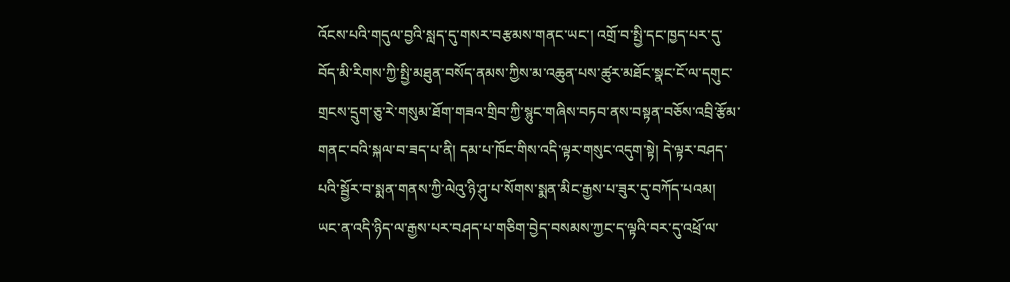འོངས་པའི་གདུལ་བྱའི་སླད་དུ་གསར་བརྩམས་གནང་ཡང་། འགྲོ་བ་སྤྱི་དང་ཁྱད་པར་དུ་བོད་མི་རིགས་ཀྱི་སྤྱི་མཐུན་བསོད་ནམས་ཀྱིས་མ་འཆུན་པས་ཚུར་མཐོང་སྣང་ངོ་ལ་དགུང་གྲངས་དྲུག་ཅུ་རེ་གསུམ་ཐོག་གཟའ་གྲིབ་ཀྱི་སྙུང་གཞིས་བཏབ་ནས་བསྟན་བཅོས་འབྲི་རྩོམ་གནང་བའི་སྐལ་བ་ཟད་པ་ནི། དམ་པ་ཁོང་གིས་འདི་ལྟར་གསུང་འདུག་སྟེ། དེ་ལྟར་བཤད་པའི་སྦྱོར་བ་སྨན་གནས་ཀྱི་ལེའུ་ཉི་ཤུ་པ་སོགས་སྨན་མིང་རྒྱས་པ་ཟུར་དུ་བཀོད་པའམ། ཡང་ན་འདི་ཉིད་ལ་རྒྱས་པར་བཤད་པ་གཅིག་བྱེད་བསམས་ཀྱང་ད་ལྟའི་བར་དུ་འཕྲོ་ལ་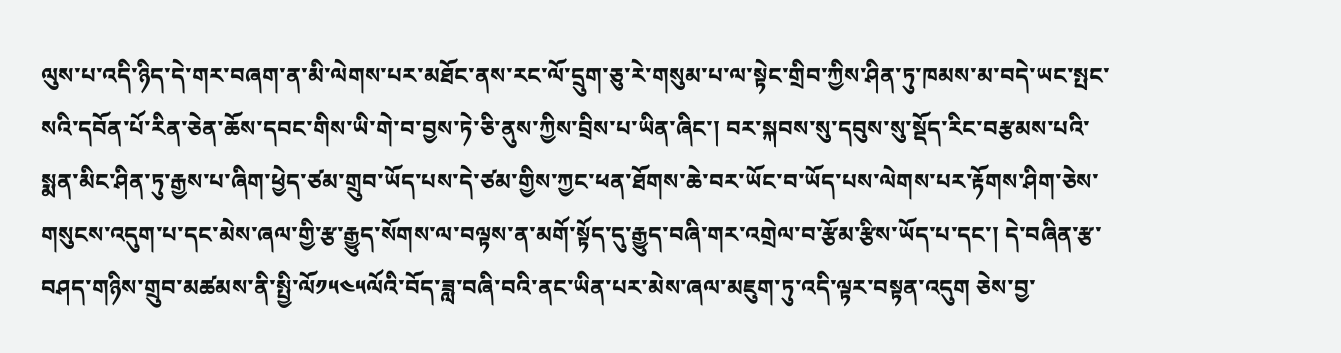ལུས་པ་འདི་ཉིད་དེ་གར་བཞག་ན་མི་ལེགས་པར་མཐོང་ནས་རང་ལོ་དྲུག་ཅུ་རེ་གསུམ་པ་ལ་སྟེང་གྲིབ་ཀྱིས་ཤིན་ཏུ་ཁམས་མ་བདེ་ཡང་སྤང་སའི་དབོན་པོ་རིན་ཅེན་ཆོས་དབང་གིས་ཡི་གེ་བ་བྱས་ཏེ་ཅི་ནུས་ཀྱིས་བྲིས་པ་ཡིན་ཞིང་། བར་སྐབས་སུ་དབུས་སུ་སྡོད་རིང་བརྩམས་པའི་སྨན་མིང་ཤིན་ཏུ་རྒྱས་པ་ཞིག་ཕྱེད་ཙམ་གྲུབ་ཡོད་པས་དེ་ཙམ་གྱིས་ཀྱང་ཕན་ཐོགས་ཆེ་བར་ཡོང་བ་ཡོད་པས་ལེགས་པར་རྟོགས་ཤིག་ཅེས་གསུངས་འདུག་པ་དང་མེས་ཞལ་གྱི་རྩ་རྒྱུད་སོགས་ལ་བལྟས་ན་མགོ་སྟོད་དུ་རྒྱུད་བཞི་གར་འགྲེལ་བ་རྩོམ་རྩིས་ཡོད་པ་དང་། དེ་བཞིན་རྩ་བཤད་གཉིས་གྲུབ་མཚམས་ནི་སྤྱི་ལོ༡༥༤༥ལོའི་བོད་ཟླ་བཞི་བའི་ནང་ཡིན་པར་མེས་ཞལ་མཇུག་ཏུ་འདི་ལྟར་བསྟན་འདུག ཅེས་བྱ་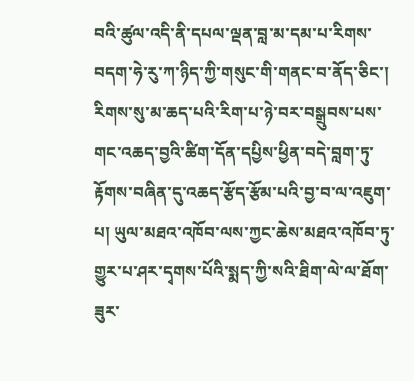བའི་ཚུལ་འདི་ནི་དཔལ་ལྡན་བླ་མ་དམ་པ་རིགས་བདག་ཧེ་རུ་ཀ་ཉིད་ཀྱི་གསུང་གི་གནང་བ་ནོད་ཅིང་། རིགས་སུ་མ་ཆད་པའི་རིག་པ་ཉེ་བར་བསྒྲུབས་པས་གང་འཆད་བྱའི་ཚིག་དོན་དཔྱིས་ཕྱིན་བདེ་བླག་ཏུ་རྟོགས་བཞིན་དུ་འཆད་རྩོད་རྩོམ་པའི་བྱ་བ་ལ་འཇུག་པ། ཡུལ་མཐའ་འཁོབ་ལས་ཀྱང་ཆེས་མཐའ་འཁོབ་ཏུ་གྱུར་པ་ཤར་དྭགས་པོའི་སྨད་ཀྱི་སའི་ཐིག་ལེ་ལ་ཐོག་ཟུར་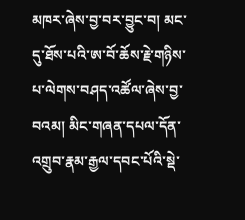མཁར་ཞེས་བྱ་བར་བྱུང་བ། མང་དུ་ཐོས་པའི་ཨ་བོ་ཆོས་རྗེ་གཉིས་པ་ལེགས་བཤད་འཚོལ་ཞེས་བྱ་བའམ། མིང་གཞན་དཔལ་དོན་འགྲུབ་རྣམ་རྒྱལ་དབང་པོའི་སྡེ་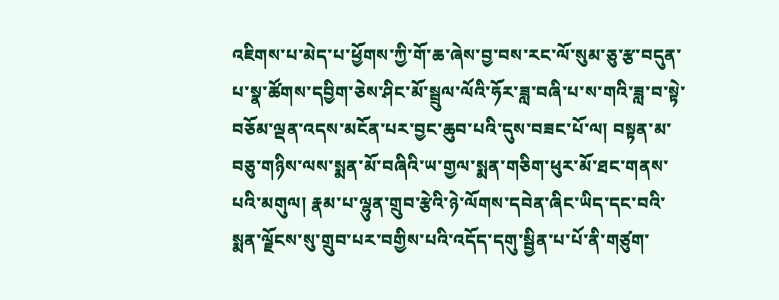འཇིགས་པ་མེད་པ་ཕྱོགས་ཀྱི་གོ་ཆ་ཞེས་བྱ་བས་རང་ལོ་སུམ་ཅུ་རྩ་བདུན་པ་སྣ་ཚོགས་དབྱིག་ཅེས་ཤིང་མོ་སྦྲུལ་ལོའི་ཧོར་ཟླ་བཞི་པ་ས་གའི་ཟླ་བ་སྟེ་བཅོམ་ལྡན་འདས་མངོན་པར་བྱང་ཆུབ་པའི་དུས་བཟང་པོ་ལ། བསྟན་མ་བཅུ་གཉིས་ལས་སྨན་མོ་བཞིའི་ཡ་གྱལ་སྨན་གཅིག་ཕུར་མོ་ཐང་གནས་པའི་མགུལ། རྣམ་པ་ལྷུན་གྲུབ་རྩེའི་ཉེ་ལོགས་དབེན་ཞིང་ཡིད་དང་བའི་སྨན་ལྗོངས་སུ་གྲུབ་པར་བགྱིས་པའི་འདོད་དགུ་སྦྱིན་པ་པོ་ནི་གཙུག་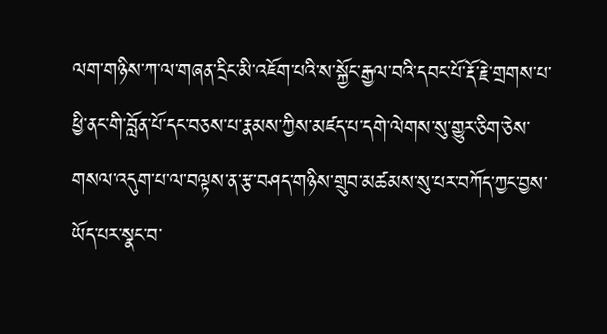ལག་གཉིས་ཀ་ལ་གཞན་དྲིང་མི་འཇོག་པའི་ས་སྐྱོང་རྒྱལ་བའི་དབང་པོ་རྡོ་རྗེ་གྲགས་པ་ཕྱི་ནང་གི་བློན་པོ་དང་བཅས་པ་རྣམས་ཀྱིས་མཛད་པ་དགེ་ལེགས་སུ་གྱུར་ཅིག་ཅེས་གསལ་འདུག་པ་ལ་བལྟས་ན་རྩ་བཤད་གཉིས་གྲུབ་མཚམས་སུ་པར་བཀོད་ཀྱང་བྱས་ཡོད་པར་སྣང་བ་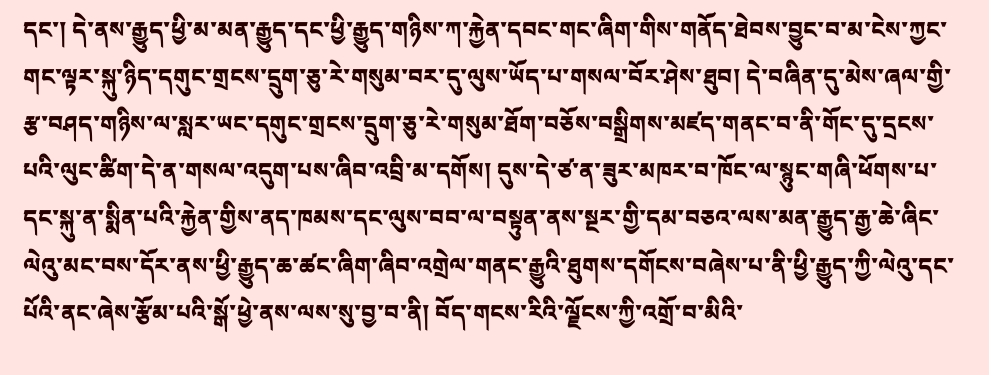དང་། དེ་ནས་རྒྱུད་ཕྱི་མ་མན་རྒྱུད་དང་ཕྱི་རྒྱུད་གཉིས་ཀ་རྐྱེན་དབང་གང་ཞིག་གིས་གནོད་ཐེབས་བྱུང་བ་མ་ངེས་ཀྱང་གང་ལྟར་སྐུ་ཉིད་དགུང་གྲངས་དྲུག་ཅུ་རེ་གསུམ་བར་དུ་ལུས་ཡོད་པ་གསལ་བོར་ཤེས་ཐུབ། དེ་བཞིན་དུ་མེས་ཞལ་གྱི་རྩ་བཤད་གཉིས་ལ་སླར་ཡང་དགུང་གྲངས་དྲུག་ཅུ་རེ་གསུམ་ཐོག་བཅོས་བསྒྲིགས་མཛད་གནང་བ་ནི་གོང་དུ་དྲངས་པའི་ལུང་ཚིག་དེ་ན་གསལ་འདུག་པས་ཞིབ་འབྲི་མ་དགོས། དུས་དེ་ཙ་ན་ཟུར་མཁར་བ་ཁོང་ལ་སྙུང་གཞི་ཕོགས་པ་དང་སྐུ་ན་སྨིན་པའི་རྐྱེན་གྱིས་ནད་ཁམས་དང་ལུས་བབ་ལ་བསྟུན་ནས་སྔར་གྱི་དམ་བཅའ་ལས་མན་རྒྱུད་རྒྱ་ཆེ་ཞིང་ལེའུ་མང་བས་དོར་ནས་ཕྱི་རྒྱུད་ཆ་ཚང་ཞིག་ཞིབ་འགྲེལ་གནང་རྒྱུའི་ཐུགས་དགོངས་བཞེས་པ་ནི་ཕྱི་རྒྱུད་ཀྱི་ལེའུ་དང་པོའི་ནང་ཞེས་རྩོམ་པའི་སྒོ་ཕྱེ་ནས་ལས་སུ་བྱ་བ་ནི། བོད་གངས་རིའི་ལྗོངས་ཀྱི་འགྲོ་བ་མིའི་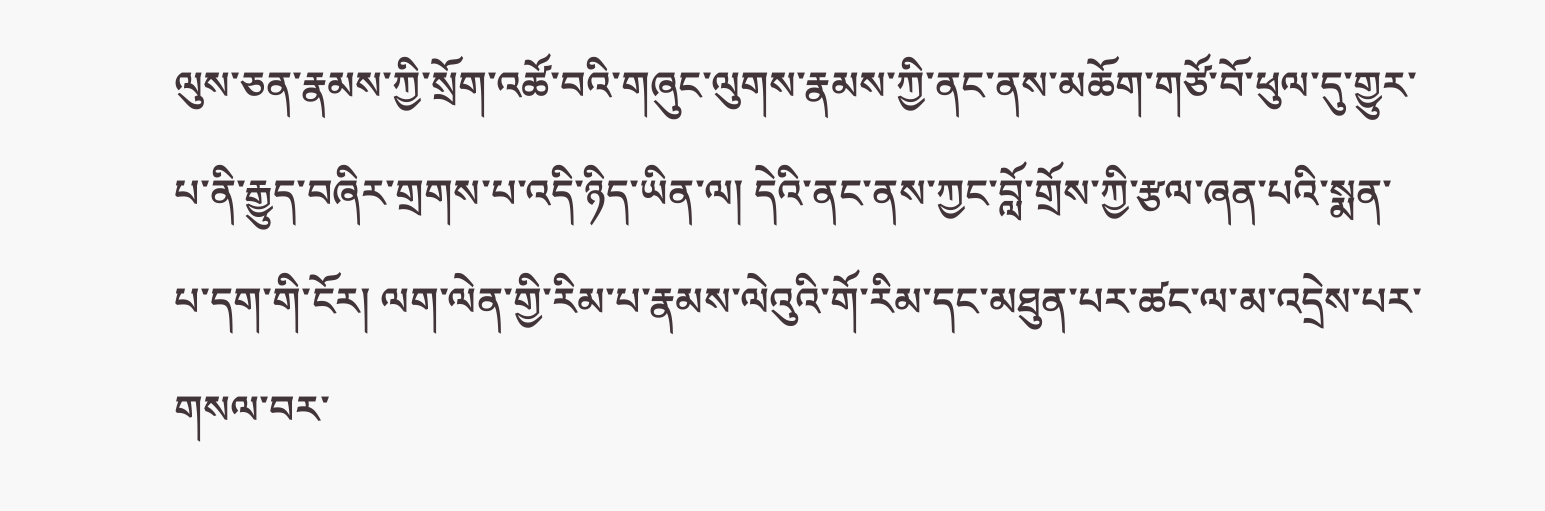ལུས་ཅན་རྣམས་ཀྱི་སྲོག་འཚོ་བའི་གཞུང་ལུགས་རྣམས་ཀྱི་ནང་ནས་མཆོག་གཙོ་བོ་ཕུལ་དུ་གྱུར་པ་ནི་རྒྱུད་བཞིར་གྲགས་པ་འདི་ཉིད་ཡིན་ལ། དེའི་ནང་ནས་ཀྱང་བློ་གྲོས་ཀྱི་རྩལ་ཞན་པའི་སྨན་པ་དག་གི་ངོར། ལག་ལེན་གྱི་རིམ་པ་རྣམས་ལེའུའི་གོ་རིམ་དང་མཐུན་པར་ཚང་ལ་མ་འདྲེས་པར་གསལ་བར་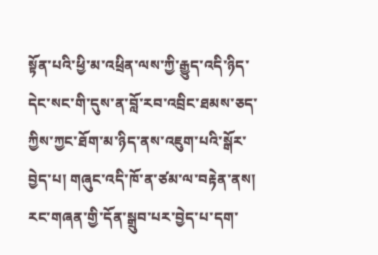སྟོན་པའི་ཕྱི་མ་འཕྲིན་ལས་ཀྱི་རྒྱུད་འདི་ཉིད་དེང་སང་གི་དུས་ན་བློ་རབ་འབྲིང་ཐམས་ཅད་ཀྱིས་ཀྱང་ཐོག་མ་ཉིད་ནས་འཇུག་པའི་སྒོར་བྱེད་པ། གཞུང་འདི་ཁོ་ན་ཙམ་ལ་བརྟེན་ནས། རང་གཞན་གྱི་དོན་སྒྲུབ་པར་བྱེད་པ་དག་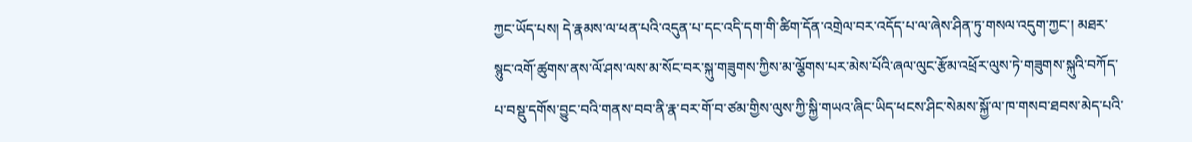ཀྱང་ཡོད་པས། དེ་རྣམས་ལ་ཕན་པའི་འདུན་པ་དང་འདི་དག་གི་ཚིག་དོན་འགྲེལ་བར་འདོད་པ་ལ་ཞེས་ཤིན་ཏུ་གསལ་འདུག་ཀྱང་། མཐར་སྙུང་འགོ་ཚུགས་ནས་ལོ་ཤས་ལས་མ་སོང་བར་སྐུ་གཟུགས་ཀྱིས་མ་ལྕོགས་པར་མེས་པོའི་ཞལ་ལུང་རྩོམ་འཕྲོར་ལུས་ཏེ་གཟུགས་སྐུའི་བཀོད་པ་བསྡུ་དགོས་བྱུང་བའི་གནས་བབ་ནི་རྣ་བར་གོ་བ་ཙམ་གྱིས་ལུས་ཀྱི་སྐྱི་གཡའ་ཞིང་ཡིད་ཕངས་ཤིང་སེམས་སྐྱོ་ལ་ཁ་གསབ་ཐབས་མེད་པའི་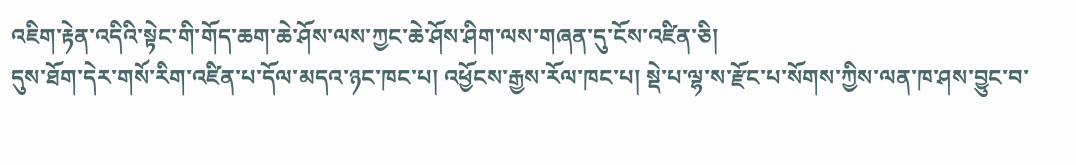འཇིག་རྟེན་འདིའི་སྟེང་གི་གོད་ཆག་ཆེ་ཤོས་ལས་ཀྱང་ཆེ་ཤོས་ཤིག་ལས་གཞན་དུ་ངོས་འཛིན་ཅི།
དུས་ཐོག་དེར་གསོ་རིག་འཛིན་པ་དོལ་མདའ་ཉང་ཁང་པ། འཕྱོངས་རྒྱས་རོལ་ཁང་པ། སྡེ་པ་ལྷ་ས་རྫོང་པ་སོགས་ཀྱིས་ལན་ཁ་ཤས་བྱུང་བ་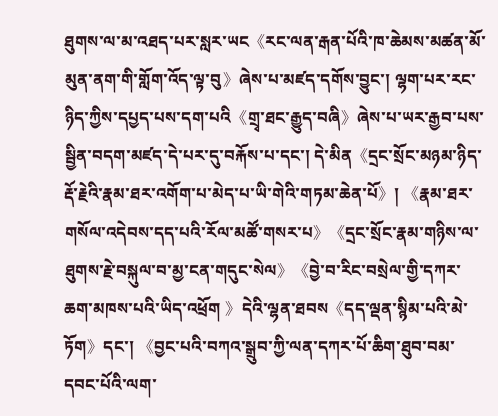ཐུགས་ལ་མ་འཐད་པར་སླར་ཡང《རང་ལན་རྒན་པོའི་ཁ་ཆེམས་མཚན་མོ་མུན་ནག་གི་གློག་འོད་ལྟ་བུ》ཞེས་པ་མཛད་དགོས་བྱུང་། ལྷག་པར་རང་ཉིད་ཀྱིས་དཔྱད་པས་དག་པའི《གྲྭ་ཐང་རྒྱུད་བཞི》ཞེས་པ་ཡར་རྒྱབ་པས་སྦྱིན་བདག་མཛད་དེ་པར་དུ་བརྐོས་པ་དང་། དེ་མིན《དྲང་སྲོང་མཉམ་ཉིད་རྡོ་རྗེའི་རྣམ་ཐར་འགོག་པ་མེད་པ་ཡི་གེའི་གཏམ་ཆེན་པོ》། 《རྣམ་ཐར་གསོལ་འདེབས་དད་པའི་རོལ་མཚོ་གསར་པ》《དྲང་སྲོང་རྣམ་གཉིས་ལ་ཐུགས་རྗེ་བསྐུལ་བ་མྱ་ངན་གདུང་སེལ》《བྱེ་བ་རིང་བསྲེལ་གྱི་དཀར་ཆག་མཁས་པའི་ཡིད་འཕྲོག 》དེའི་ལྷན་ཐབས《དད་ལྡན་སྙིམ་པའི་མེ་ཏོག》དང་། 《བྱང་པའི་བཀའ་སྒྲུབ་ཀྱི་ལན་དཀར་པོ་ཆིག་ཐུབ་བམ་དབང་པོའི་ལག་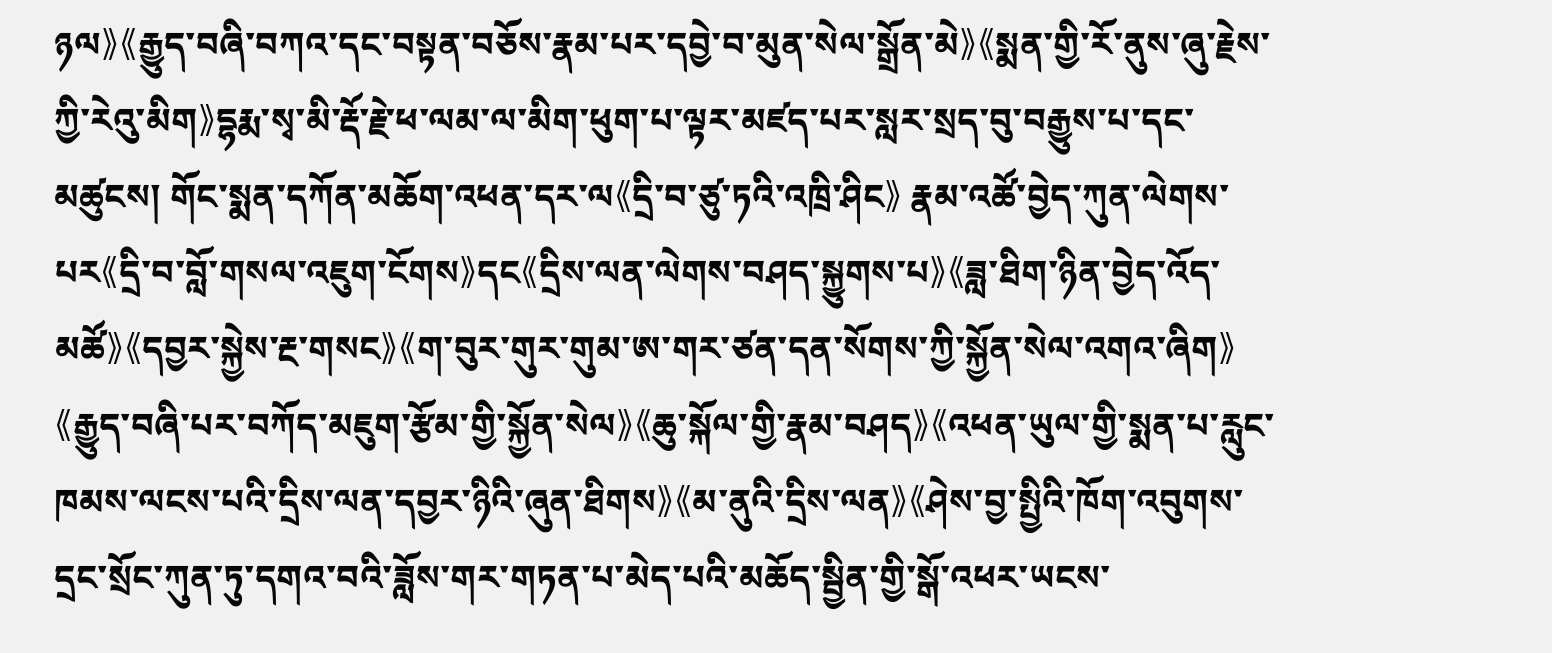ཉལ》《རྒྱུད་བཞི་བཀའ་དང་བསྟན་བཅོས་རྣམ་པར་དབྱེ་བ་མུན་སེལ་སྒྲོན་མེ》《སྨན་གྱི་རོ་ནུས་ཞུ་རྗེས་ཀྱི་རེའུ་མིག》དྷརྨ་སྭ་མི་རྡོ་རྗེ་ཕ་ལམ་ལ་མིག་ཕུག་པ་ལྟར་མཛད་པར་སླར་སྲད་བུ་བརྒྱུས་པ་དང་མཚུངས། གོང་སྨན་དཀོན་མཆོག་འཕན་དར་ལ《དྲི་བ་ཙུ་ཏའི་འཁྲི་ཤིང》 རྣམ་འཚོ་བྱེད་ཀུན་ལེགས་པར《དྲི་བ་བློ་གསལ་འཇུག་ངོགས》དང《དྲིས་ལན་ལེགས་བཤད་སྐྱུགས་པ》《ཟླ་ཐིག་ཉིན་བྱེད་འོད་མཚོ》《དབྱར་སྐྱེས་རྔ་གསང》《ག་བུར་གུར་གུམ་ཨ་གར་ཙན་དན་སོགས་ཀྱི་སྐྱོན་སེལ་འགའ་ཞིག》《རྒྱུད་བཞི་པར་བཀོད་མཇུག་རྩོམ་གྱི་སྐྱོན་སེལ》《ཆུ་སྐོལ་གྱི་རྣམ་བཤད》《འཕན་ཡུལ་གྱི་སྨན་པ་རླུང་ཁམས་ལངས་པའི་དྲིས་ལན་དབྱར་ཉིའི་ཞུན་ཐིགས》《མ་ནུའི་དྲིས་ལན》《ཤེས་བྱ་སྤྱིའི་ཁོག་འབུགས་དྲང་སྲོང་ཀུན་ཏུ་དགའ་བའི་ཟློས་གར་གཏན་པ་མེད་པའི་མཆོད་སྦྱིན་གྱི་སྒོ་འཕར་ཡངས་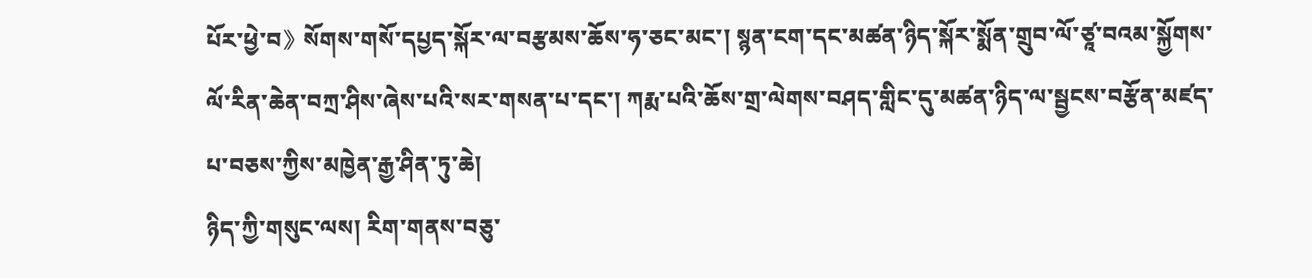པོར་ཕྱེ་བ》སོགས་གསོ་དཔྱད་སྐོར་ལ་བརྩམས་ཆོས་ཧ་ཅང་མང་། སྙན་ངག་དང་མཚན་ཉིད་སྐོར་སྨོན་གྲུབ་ལོ་ཙཱ་བའམ་སྐྱོགས་ལོ་རིན་ཆེན་བཀྲ་ཤིས་ཞེས་པའི་སར་གསན་པ་དང་། ཀརྨ་པའི་ཆོས་གྲ་ལེགས་བཤད་གླིང་དུ་མཚན་ཉིད་ལ་སྦྱངས་བརྩོན་མཛད་པ་བཅས་ཀྱིས་མཁྱེན་རྒྱ་ཤིན་ཏུ་ཆེ།
ཉིད་ཀྱི་གསུང་ལས། རིག་གནས་བཅུ་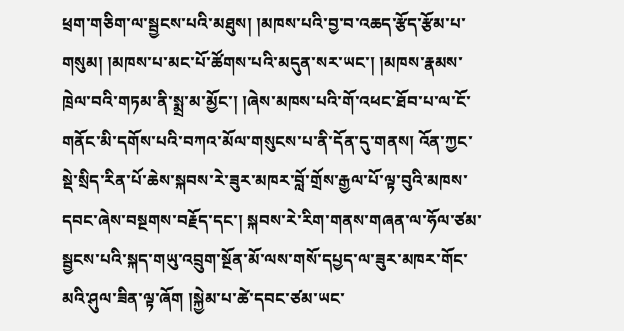ཕྲག་གཅིག་ལ་སྦྱངས་པའི་མཐུས། །མཁས་པའི་བྱ་བ་འཆད་རྩོད་རྩོམ་པ་གསུམ། །མཁས་པ་མང་པོ་ཚོགས་པའི་མདུན་སར་ཡང་། །མཁས་རྣམས་ཁྲེལ་བའི་གཏམ་ནི་སྨྲ་མ་མྱོང་། །ཞེས་མཁས་པའི་གོ་འཕང་ཐོབ་པ་ལ་ངོ་གནོང་མི་དགོས་པའི་བཀའ་མོལ་གསུངས་པ་ནི་དོན་དུ་གནས། འོན་ཀྱང་སྡེ་སྲིད་རིན་པོ་ཆེས་སྐབས་རེ་ཟུར་མཁར་བློ་གྲོས་རྒྱལ་པོ་ལྟ་བུའི་མཁས་དབང་ཞེས་བསྔགས་བརྗོད་དང་། སྐབས་རེ་རིག་གནས་གཞན་ལ་ཧོལ་ཙམ་སྦྱངས་པའི་སྐད་གཡུ་འབྲུག་སྔོན་མོ་ལས་གསོ་དཔྱད་ལ་ཟུར་མཁར་གོང་མའི་ཤུལ་ཟིན་ལྟ་ཞོག །སྐྱེམ་པ་ཚེ་དབང་ཙམ་ཡང་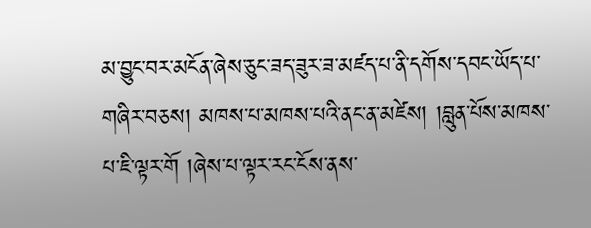མ་བྱུང་བར་མངོན་ཞེས་ཅུང་ཟད་ཟུར་ཟ་མཛད་པ་ནི་དགོས་དབང་ཡོད་པ་གཞིར་བཅས། མཁས་པ་མཁས་པའི་ནང་ན་མཛེས། །བླུན་པོས་མཁས་པ་ཇི་ལྟར་གོ །ཞེས་པ་ལྟར་རང་ངོས་ནས་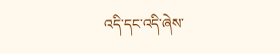འདི་དང་འདི་ཞེས་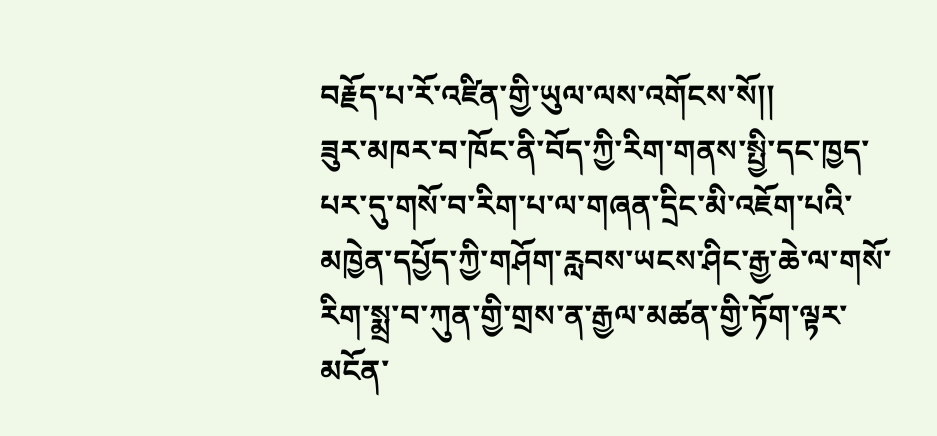བརྗོད་པ་རོ་འཛིན་གྱི་ཡུལ་ལས་འགོངས་སོ།།
ཟུར་མཁར་བ་ཁོང་ནི་བོད་ཀྱི་རིག་གནས་སྤྱི་དང་ཁྱད་པར་དུ་གསོ་བ་རིག་པ་ལ་གཞན་དྲིང་མི་འཇོག་པའི་མཁྱེན་དཔྱོད་ཀྱི་གཤོག་རླབས་ཡངས་ཤིང་རྒྱ་ཆེ་ལ་གསོ་རིག་སྨྲ་བ་ཀུན་གྱི་གྲས་ན་རྒྱལ་མཚན་གྱི་ཏོག་ལྟར་མངོན་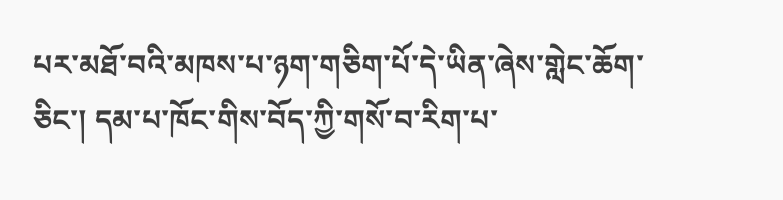པར་མཐོ་བའི་མཁས་པ་ཉག་གཅིག་པོ་དེ་ཡིན་ཞེས་གླེང་ཆོག་ཅིང་། དམ་པ་ཁོང་གིས་བོད་ཀྱི་གསོ་བ་རིག་པ་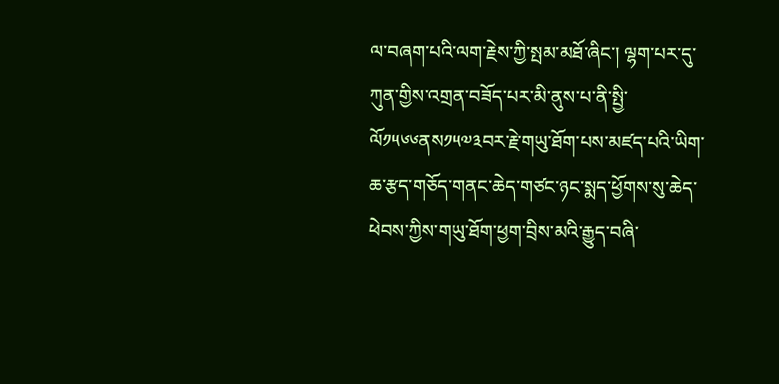ལ་བཞག་པའི་ལག་རྗེས་ཀྱི་སྤམ་མཐོ་ཞིང་། ལྷག་པར་དུ་ཀུན་གྱིས་འགྲན་བཟོད་པར་མི་ནུས་པ་ནི་སྤྱི་ལོ༡༥༦༦ནས༡༥༧༣བར་རྗེ་གཡུ་ཐོག་པས་མཛད་པའི་ཡིག་ཆ་རྩད་གཅོད་གནང་ཆེད་གཙང་ཉང་སྨད་ཕྱོགས་སུ་ཆེད་ཕེབས་ཀྱིས་གཡུ་ཐོག་ཕྱག་བྲིས་མའི་རྒྱུད་བཞི་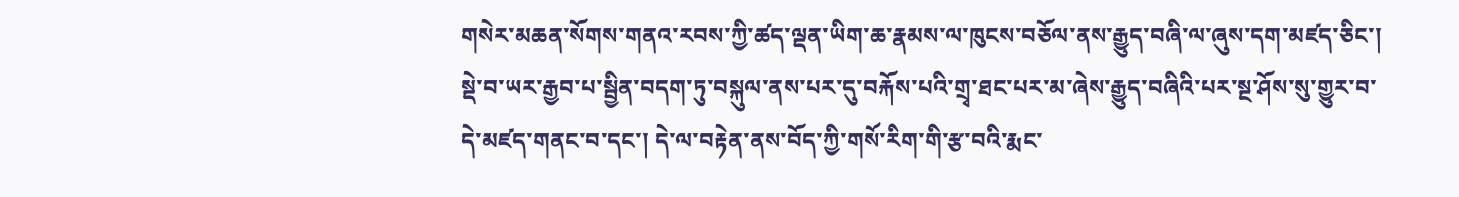གསེར་མཆན་སོགས་གནའ་རབས་ཀྱི་ཚད་ལྡན་ཡིག་ཆ་རྣམས་ལ་ཁུངས་བཅོལ་ནས་རྒྱུད་བཞི་ལ་ཞུས་དག་མཛད་ཅིང་། སྡེ་བ་ཡར་རྒྱབ་པ་སྦྱིན་བདག་ཏུ་བསྐུལ་ནས་པར་དུ་བརྐོས་པའི་གྲྭ་ཐང་པར་མ་ཞེས་རྒྱུད་བཞིའི་པར་སྔ་ཤོས་སུ་གྱུར་བ་དེ་མཛད་གནང་བ་དང་། དེ་ལ་བརྟེན་ནས་བོད་ཀྱི་གསོ་རིག་གི་རྩ་བའི་རྨང་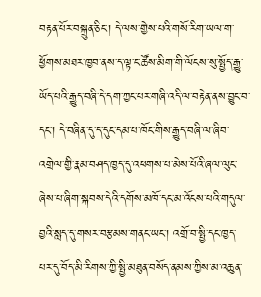བརྟན་པོར་བསྐྲུན་ཅིང་། དེ་ལས་གྱེས་པའི་གསོ་རིག་ཡལ་ག་ཕྱོགས་མཐར་ཁྱབ་ནས་ད་ལྟ་ང་ཚོས་མིག་གི་ལོངས་སུ་སྤྱོད་རྒྱུ་ཡོད་པའི་རྒྱུད་བཞི་དེ་དག་ཀྱང་པར་གཞི་འདི་ལ་བརྟེན་ནས་བྱུང་བ་དང་། དེ་བཞིན་དུ་ད་དུང་དམ་པ་ཁོང་གིས་རྒྱུད་བཞི་ལ་ཞིབ་འགྲེལ་གྱི་རྣམ་བཤད་ཁྱད་དུ་འཕགས་པ་མེས་པོའི་ཞལ་ལུང་ཞེས་པ་ཞིག་སྐབས་དེའི་དགོས་མཁོ་དང་མ་འོངས་པའི་གདུལ་བྱའི་སླད་དུ་གསར་བརྩམས་གནང་ཡང་། འགྲོ་བ་སྤྱི་དང་ཁྱད་པར་དུ་བོད་མི་རིགས་ཀྱི་སྤྱི་མཐུན་བསོད་ནམས་ཀྱིས་མ་འཆུན་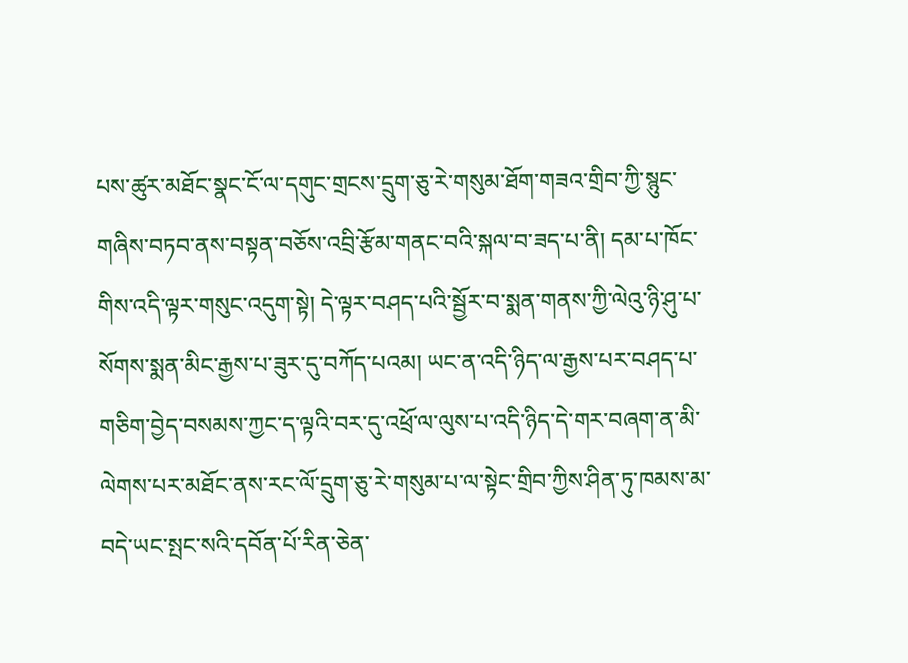པས་ཚུར་མཐོང་སྣང་ངོ་ལ་དགུང་གྲངས་དྲུག་ཅུ་རེ་གསུམ་ཐོག་གཟའ་གྲིབ་ཀྱི་སྙུང་གཞིས་བཏབ་ནས་བསྟན་བཅོས་འབྲི་རྩོམ་གནང་བའི་སྐལ་བ་ཟད་པ་ནི། དམ་པ་ཁོང་གིས་འདི་ལྟར་གསུང་འདུག་སྟེ། དེ་ལྟར་བཤད་པའི་སྦྱོར་བ་སྨན་གནས་ཀྱི་ལེའུ་ཉི་ཤུ་པ་སོགས་སྨན་མིང་རྒྱས་པ་ཟུར་དུ་བཀོད་པའམ། ཡང་ན་འདི་ཉིད་ལ་རྒྱས་པར་བཤད་པ་གཅིག་བྱེད་བསམས་ཀྱང་ད་ལྟའི་བར་དུ་འཕྲོ་ལ་ལུས་པ་འདི་ཉིད་དེ་གར་བཞག་ན་མི་ལེགས་པར་མཐོང་ནས་རང་ལོ་དྲུག་ཅུ་རེ་གསུམ་པ་ལ་སྟེང་གྲིབ་ཀྱིས་ཤིན་ཏུ་ཁམས་མ་བདེ་ཡང་སྤང་སའི་དབོན་པོ་རིན་ཅེན་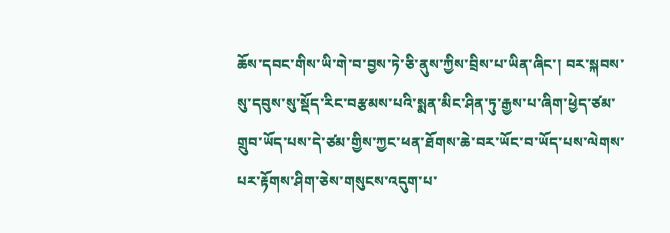ཆོས་དབང་གིས་ཡི་གེ་བ་བྱས་ཏེ་ཅི་ནུས་ཀྱིས་བྲིས་པ་ཡིན་ཞིང་། བར་སྐབས་སུ་དབུས་སུ་སྡོད་རིང་བརྩམས་པའི་སྨན་མིང་ཤིན་ཏུ་རྒྱས་པ་ཞིག་ཕྱེད་ཙམ་གྲུབ་ཡོད་པས་དེ་ཙམ་གྱིས་ཀྱང་ཕན་ཐོགས་ཆེ་བར་ཡོང་བ་ཡོད་པས་ལེགས་པར་རྟོགས་ཤིག་ཅེས་གསུངས་འདུག་པ་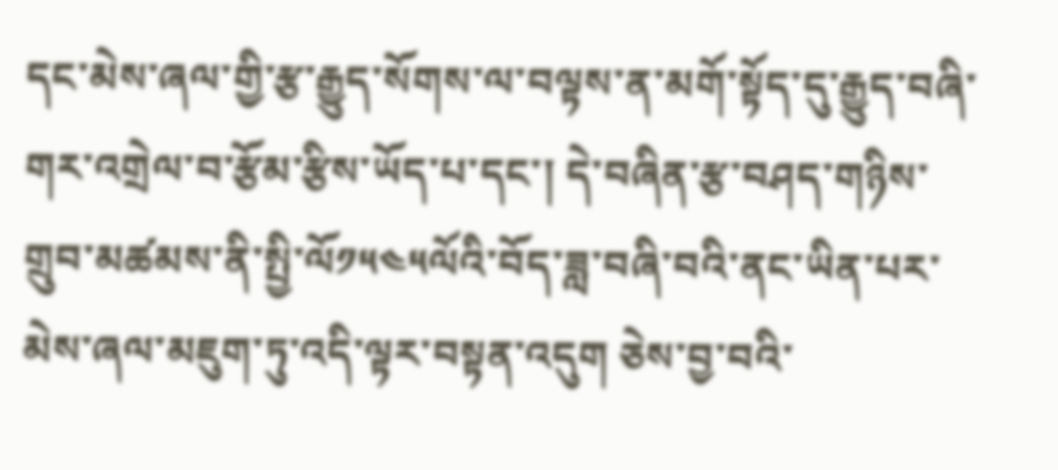དང་མེས་ཞལ་གྱི་རྩ་རྒྱུད་སོགས་ལ་བལྟས་ན་མགོ་སྟོད་དུ་རྒྱུད་བཞི་གར་འགྲེལ་བ་རྩོམ་རྩིས་ཡོད་པ་དང་། དེ་བཞིན་རྩ་བཤད་གཉིས་གྲུབ་མཚམས་ནི་སྤྱི་ལོ༡༥༤༥ལོའི་བོད་ཟླ་བཞི་བའི་ནང་ཡིན་པར་མེས་ཞལ་མཇུག་ཏུ་འདི་ལྟར་བསྟན་འདུག ཅེས་བྱ་བའི་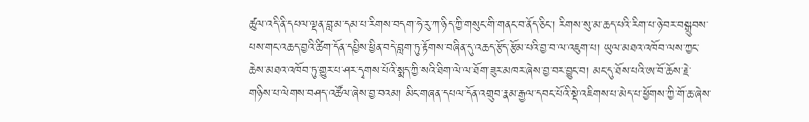ཚུལ་འདི་ནི་དཔལ་ལྡན་བླ་མ་དམ་པ་རིགས་བདག་ཧེ་རུ་ཀ་ཉིད་ཀྱི་གསུང་གི་གནང་བ་ནོད་ཅིང་། རིགས་སུ་མ་ཆད་པའི་རིག་པ་ཉེ་བར་བསྒྲུབས་པས་གང་འཆད་བྱའི་ཚིག་དོན་དཔྱིས་ཕྱིན་བདེ་བླག་ཏུ་རྟོགས་བཞིན་དུ་འཆད་རྩོད་རྩོམ་པའི་བྱ་བ་ལ་འཇུག་པ། ཡུལ་མཐའ་འཁོབ་ལས་ཀྱང་ཆེས་མཐའ་འཁོབ་ཏུ་གྱུར་པ་ཤར་དྭགས་པོའི་སྨད་ཀྱི་སའི་ཐིག་ལེ་ལ་ཐོག་ཟུར་མཁར་ཞེས་བྱ་བར་བྱུང་བ། མང་དུ་ཐོས་པའི་ཨ་བོ་ཆོས་རྗེ་གཉིས་པ་ལེགས་བཤད་འཚོལ་ཞེས་བྱ་བའམ། མིང་གཞན་དཔལ་དོན་འགྲུབ་རྣམ་རྒྱལ་དབང་པོའི་སྡེ་འཇིགས་པ་མེད་པ་ཕྱོགས་ཀྱི་གོ་ཆ་ཞེས་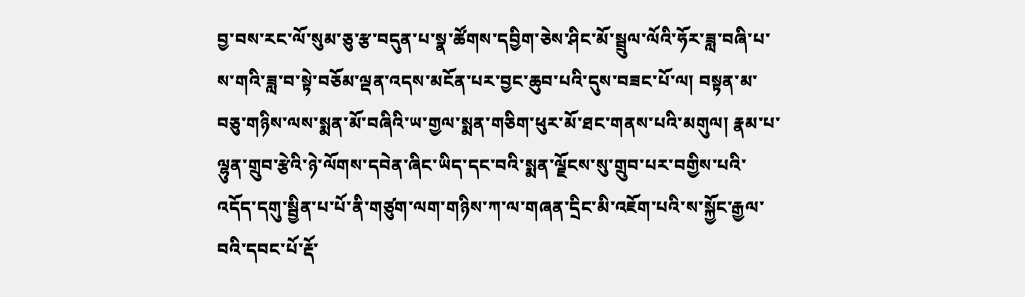བྱ་བས་རང་ལོ་སུམ་ཅུ་རྩ་བདུན་པ་སྣ་ཚོགས་དབྱིག་ཅེས་ཤིང་མོ་སྦྲུལ་ལོའི་ཧོར་ཟླ་བཞི་པ་ས་གའི་ཟླ་བ་སྟེ་བཅོམ་ལྡན་འདས་མངོན་པར་བྱང་ཆུབ་པའི་དུས་བཟང་པོ་ལ། བསྟན་མ་བཅུ་གཉིས་ལས་སྨན་མོ་བཞིའི་ཡ་གྱལ་སྨན་གཅིག་ཕུར་མོ་ཐང་གནས་པའི་མགུལ། རྣམ་པ་ལྷུན་གྲུབ་རྩེའི་ཉེ་ལོགས་དབེན་ཞིང་ཡིད་དང་བའི་སྨན་ལྗོངས་སུ་གྲུབ་པར་བགྱིས་པའི་འདོད་དགུ་སྦྱིན་པ་པོ་ནི་གཙུག་ལག་གཉིས་ཀ་ལ་གཞན་དྲིང་མི་འཇོག་པའི་ས་སྐྱོང་རྒྱལ་བའི་དབང་པོ་རྡོ་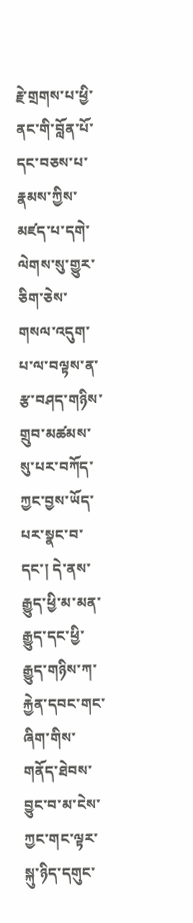རྗེ་གྲགས་པ་ཕྱི་ནང་གི་བློན་པོ་དང་བཅས་པ་རྣམས་ཀྱིས་མཛད་པ་དགེ་ལེགས་སུ་གྱུར་ཅིག་ཅེས་གསལ་འདུག་པ་ལ་བལྟས་ན་རྩ་བཤད་གཉིས་གྲུབ་མཚམས་སུ་པར་བཀོད་ཀྱང་བྱས་ཡོད་པར་སྣང་བ་དང་། དེ་ནས་རྒྱུད་ཕྱི་མ་མན་རྒྱུད་དང་ཕྱི་རྒྱུད་གཉིས་ཀ་རྐྱེན་དབང་གང་ཞིག་གིས་གནོད་ཐེབས་བྱུང་བ་མ་ངེས་ཀྱང་གང་ལྟར་སྐུ་ཉིད་དགུང་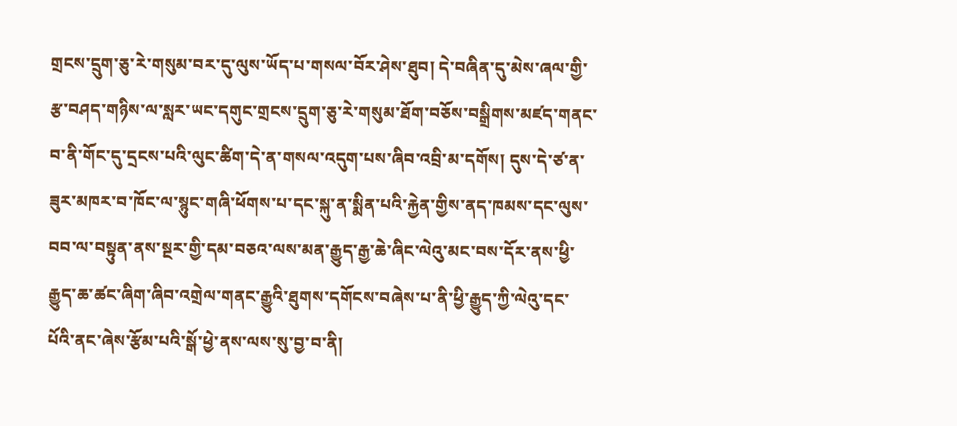གྲངས་དྲུག་ཅུ་རེ་གསུམ་བར་དུ་ལུས་ཡོད་པ་གསལ་བོར་ཤེས་ཐུབ། དེ་བཞིན་དུ་མེས་ཞལ་གྱི་རྩ་བཤད་གཉིས་ལ་སླར་ཡང་དགུང་གྲངས་དྲུག་ཅུ་རེ་གསུམ་ཐོག་བཅོས་བསྒྲིགས་མཛད་གནང་བ་ནི་གོང་དུ་དྲངས་པའི་ལུང་ཚིག་དེ་ན་གསལ་འདུག་པས་ཞིབ་འབྲི་མ་དགོས། དུས་དེ་ཙ་ན་ཟུར་མཁར་བ་ཁོང་ལ་སྙུང་གཞི་ཕོགས་པ་དང་སྐུ་ན་སྨིན་པའི་རྐྱེན་གྱིས་ནད་ཁམས་དང་ལུས་བབ་ལ་བསྟུན་ནས་སྔར་གྱི་དམ་བཅའ་ལས་མན་རྒྱུད་རྒྱ་ཆེ་ཞིང་ལེའུ་མང་བས་དོར་ནས་ཕྱི་རྒྱུད་ཆ་ཚང་ཞིག་ཞིབ་འགྲེལ་གནང་རྒྱུའི་ཐུགས་དགོངས་བཞེས་པ་ནི་ཕྱི་རྒྱུད་ཀྱི་ལེའུ་དང་པོའི་ནང་ཞེས་རྩོམ་པའི་སྒོ་ཕྱེ་ནས་ལས་སུ་བྱ་བ་ནི།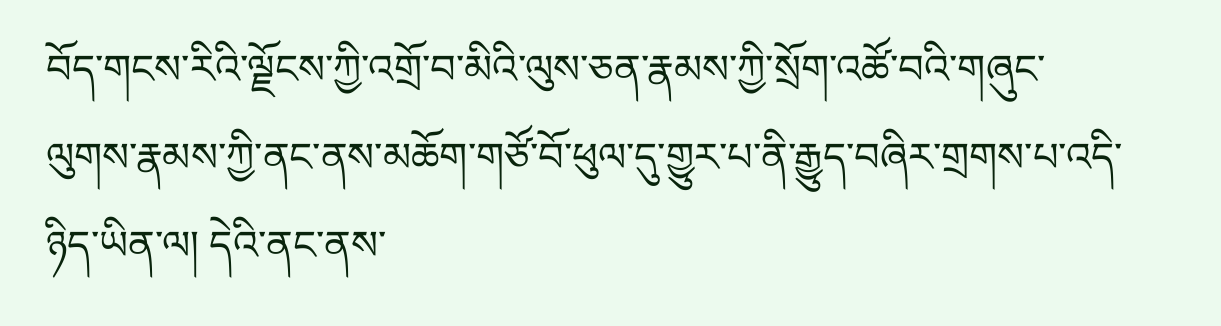བོད་གངས་རིའི་ལྗོངས་ཀྱི་འགྲོ་བ་མིའི་ལུས་ཅན་རྣམས་ཀྱི་སྲོག་འཚོ་བའི་གཞུང་ལུགས་རྣམས་ཀྱི་ནང་ནས་མཆོག་གཙོ་བོ་ཕུལ་དུ་གྱུར་པ་ནི་རྒྱུད་བཞིར་གྲགས་པ་འདི་ཉིད་ཡིན་ལ། དེའི་ནང་ནས་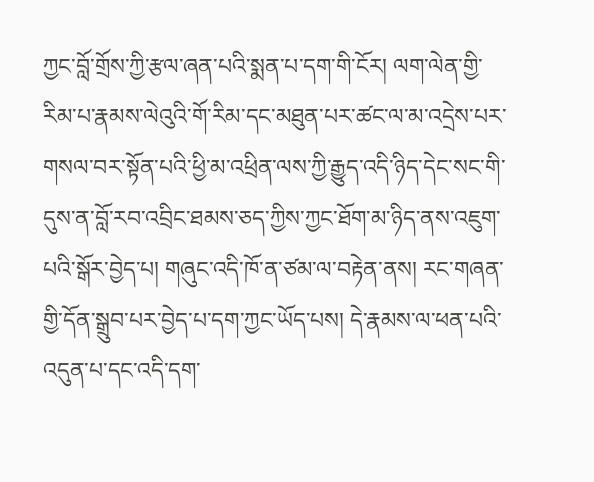ཀྱང་བློ་གྲོས་ཀྱི་རྩལ་ཞན་པའི་སྨན་པ་དག་གི་ངོར། ལག་ལེན་གྱི་རིམ་པ་རྣམས་ལེའུའི་གོ་རིམ་དང་མཐུན་པར་ཚང་ལ་མ་འདྲེས་པར་གསལ་བར་སྟོན་པའི་ཕྱི་མ་འཕྲིན་ལས་ཀྱི་རྒྱུད་འདི་ཉིད་དེང་སང་གི་དུས་ན་བློ་རབ་འབྲིང་ཐམས་ཅད་ཀྱིས་ཀྱང་ཐོག་མ་ཉིད་ནས་འཇུག་པའི་སྒོར་བྱེད་པ། གཞུང་འདི་ཁོ་ན་ཙམ་ལ་བརྟེན་ནས། རང་གཞན་གྱི་དོན་སྒྲུབ་པར་བྱེད་པ་དག་ཀྱང་ཡོད་པས། དེ་རྣམས་ལ་ཕན་པའི་འདུན་པ་དང་འདི་དག་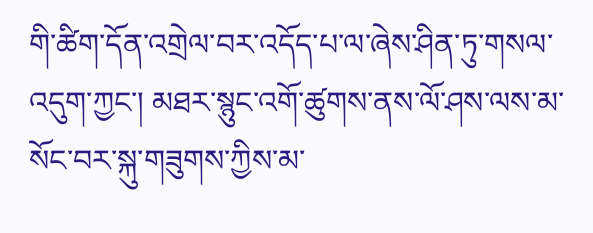གི་ཚིག་དོན་འགྲེལ་བར་འདོད་པ་ལ་ཞེས་ཤིན་ཏུ་གསལ་འདུག་ཀྱང་། མཐར་སྙུང་འགོ་ཚུགས་ནས་ལོ་ཤས་ལས་མ་སོང་བར་སྐུ་གཟུགས་ཀྱིས་མ་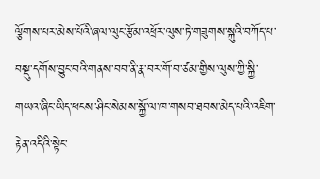ལྕོགས་པར་མེས་པོའི་ཞལ་ལུང་རྩོམ་འཕྲོར་ལུས་ཏེ་གཟུགས་སྐུའི་བཀོད་པ་བསྡུ་དགོས་བྱུང་བའི་གནས་བབ་ནི་རྣ་བར་གོ་བ་ཙམ་གྱིས་ལུས་ཀྱི་སྐྱི་གཡའ་ཞིང་ཡིད་ཕངས་ཤིང་སེམས་སྐྱོ་ལ་ཁ་གསབ་ཐབས་མེད་པའི་འཇིག་རྟེན་འདིའི་སྟེང་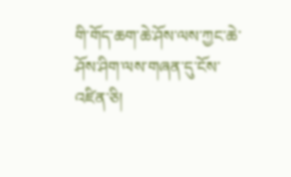གི་གོད་ཆག་ཆེ་ཤོས་ལས་ཀྱང་ཆེ་ཤོས་ཤིག་ལས་གཞན་དུ་ངོས་འཛིན་ཅི།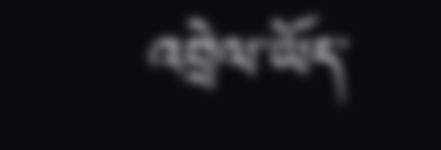འབྲེལ་ཡོད་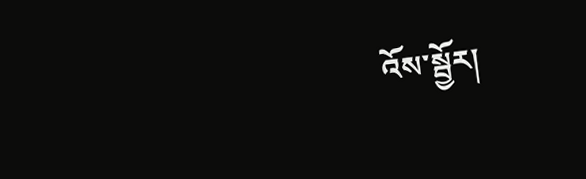འོས་སྦྱོར།